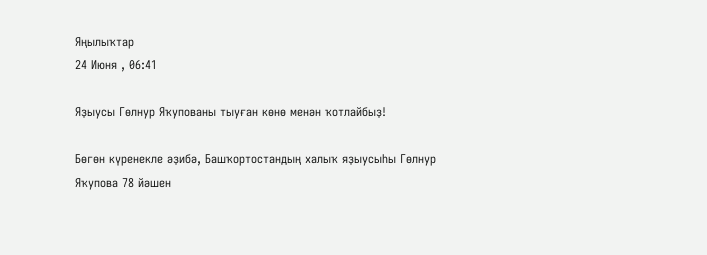Яңылыҡтар
24 Июня , 06:41

Яҙыусы Гөлнур Яҡупованы тыуған көнө менән ҡотлайбыҙ!

Бөгөн күренекле әҙибә, Башҡортостандың халыҡ яҙыусыһы Гөлнур Яҡупова 78 йәшен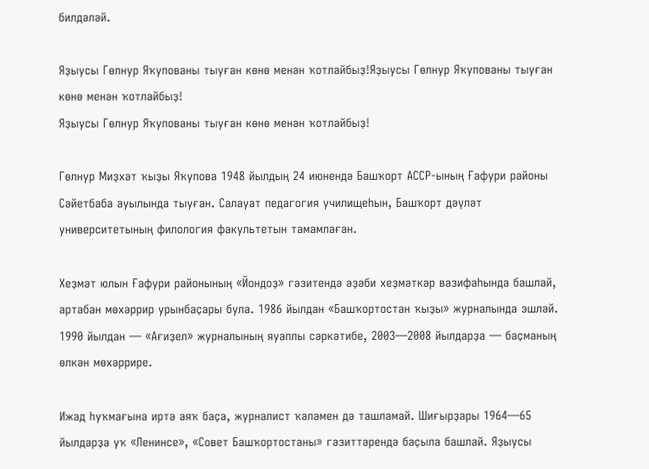билдәләй.

Яҙыусы Гөлнур Яҡупованы тыуған көнө менән ҡотлайбыҙ!Яҙыусы Гөлнур Яҡупованы тыуған көнө менән ҡотлайбыҙ!
Яҙыусы Гөлнур Яҡупованы тыуған көнө менән ҡотлайбыҙ!

Гөлнур Миҙхәт ҡыҙы Яҡупова 1948 йылдың 24 июнендә Башҡорт АССР-ының Ғафури районы Сәйетбаба ауылында тыуған. Салауат педагогия училищеһын, Башҡорт дәүләт университетының филология факультетын тамамлаған.

Хеҙмәт юлын Ғафури районының «Йондоҙ» гәзитендә әҙәби хеҙмәткәр вазифаһында башлай, артабан мөхәррир урынбаҫары була. 1986 йылдан «Башҡортостан ҡыҙы» журналында эшләй. 1990 йылдан — «Ағиҙел» журналының яуаплы сәркәтибе, 2003—2008 йылдарҙа — баҫманың өлкән мөхәррире.

Ижад һуҡмағына иртә аяҡ баҫа, журналист ҡәләмен дә ташламай. Шиғырҙары 1964—65 йылдарҙа уҡ «Ленинсе», «Совет Башҡортостаны» гәзиттәрендә баҫыла башлай. Яҙыусы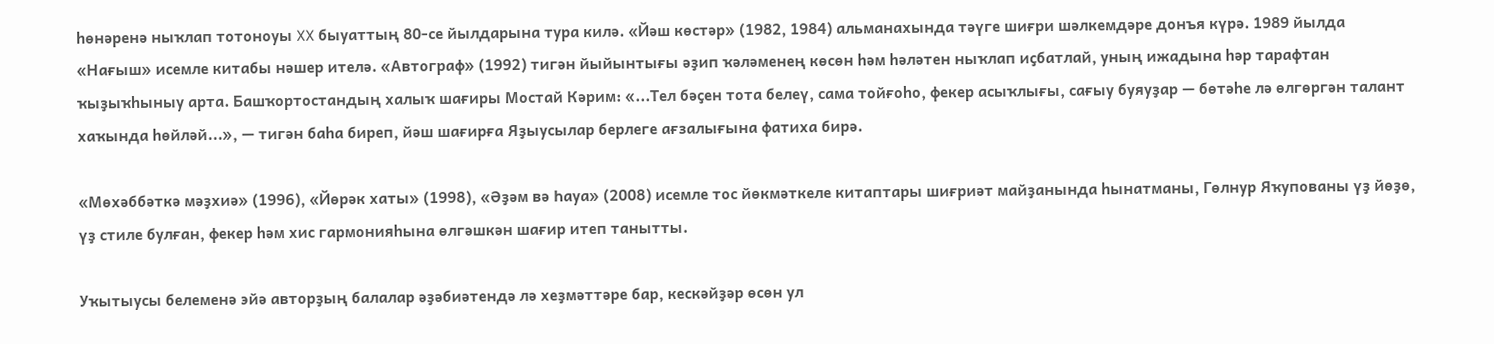һөнәренә ныҡлап тотоноуы XX быуаттың 80-се йылдарына тура килә. «Йәш көстәр» (1982, 1984) альманахында тәүге шиғри шәлкемдәре донъя күрә. 1989 йылда «Нағыш» исемле китабы нәшер ителә. «Автограф» (1992) тигән йыйынтығы әҙип ҡәләменең көсөн һәм һәләтен ныҡлап иҫбатлай, уның ижадына һәр тарафтан ҡыҙыҡһыныу арта. Башҡортостандың халыҡ шағиры Мостай Кәрим: «...Тел бәҫен тота белеү, сама тойғоһо, фекер асыҡлығы, сағыу буяуҙар — бөтәһе лә өлгөргән талант хаҡында һөйләй...», — тигән баһа биреп, йәш шағирға Яҙыусылар берлеге ағзалығына фатиха бирә.

«Мөхәббәткә мәҙхиә» (1996), «Йөрәк хаты» (1998), «Әҙәм вә Һауа» (2008) исемле тос йөкмәткеле китаптары шиғриәт майҙанында һынатманы, Гөлнур Яҡупованы үҙ йөҙө, үҙ стиле булған, фекер һәм хис гармонияһына өлгәшкән шағир итеп танытты.

Уҡытыусы белеменә эйә авторҙың балалар әҙәбиәтендә лә хеҙмәттәре бар, кескәйҙәр өсөн ул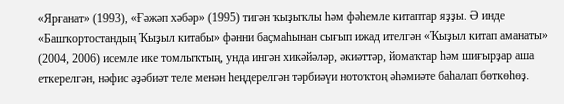«Ярғанат» (1993), «Ғәжәп хәбәр» (1995) тигән ҡыҙыҡлы һәм фәһемле китаптар яҙҙы. Ә инде «Башҡортостандың Ҡыҙыл китабы» фәнни баҫмаһынан сығып ижад ителгән «Ҡыҙыл китап аманаты» (2004, 2006) исемле ике томлыҡтың, унда ингән хикәйәләр, әкиәттәр, йомаҡтар һәм шиғырҙар аша еткерелгән, нәфис әҙәбиәт теле менән һеңдерелгән тәрбиәүи нотоҡтоң әһәмиәте баһалап бөткөһөҙ.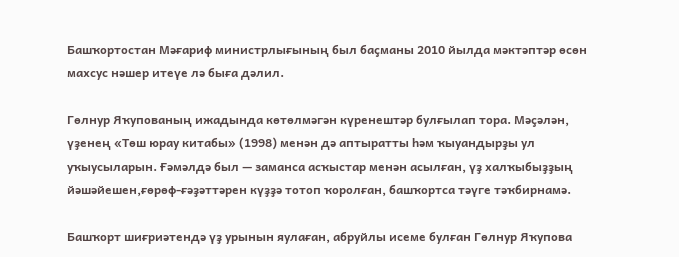Башҡортостан Мәғариф министрлығының был баҫманы 2010 йылда мәктәптәр өсөн махсус нәшер итеүе лә быға дәлил.

Гөлнур Яҡупованың ижадында көтөлмәгән күренештәр булғылап тора. Мәҫәлән, үҙенең «Төш юрау китабы» (1998) менән дә аптыратты һәм ҡыуандырҙы ул уҡыусыларын. Ғәмәлдә был — заманса асҡыстар менән асылған, үҙ халҡыбыҙҙың йәшәйешен,ғөрөф-ғәҙәттәрен күҙҙә тотоп ҡоролған, башҡортса тәүге тәҡбирнамә.

Башҡорт шиғриәтендә үҙ урынын яулаған, абруйлы исеме булған Гөлнур Яҡупова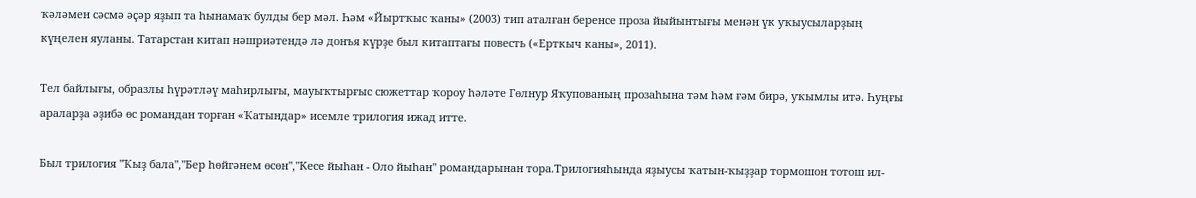ҡәләмен сәсмә әҫәр яҙып та һынамаҡ булды бер мәл. Һәм «Йыртҡыс ҡаны» (2003) тип аталған беренсе проза йыйынтығы менән үк уҡыусыларҙың күңелен яуланы. Татарстан китап нәшриәтендә лә донъя күрҙе был китаптағы повесть («Ерткыч каны», 2011).

Тел байлығы, образлы һүрәтләү маһирлығы, мауыҡтырғыс сюжеттар ҡороу һәләте Гөлнур Яҡупованың прозаһына тәм һәм ғәм бирә, уҡымлы итә. Һуңғы араларҙа әҙибә өс романдан торған «Ҡатындар» исемле трилогия ижад итте.

Был трилогия "Ҡыҙ бала","Бер һөйгәнем өсөн","Кесе йыһан - Оло йыһан" романдарынан тора.Трилогияһында яҙыусы ҡатын-ҡыҙҙар тормошон тотош ил-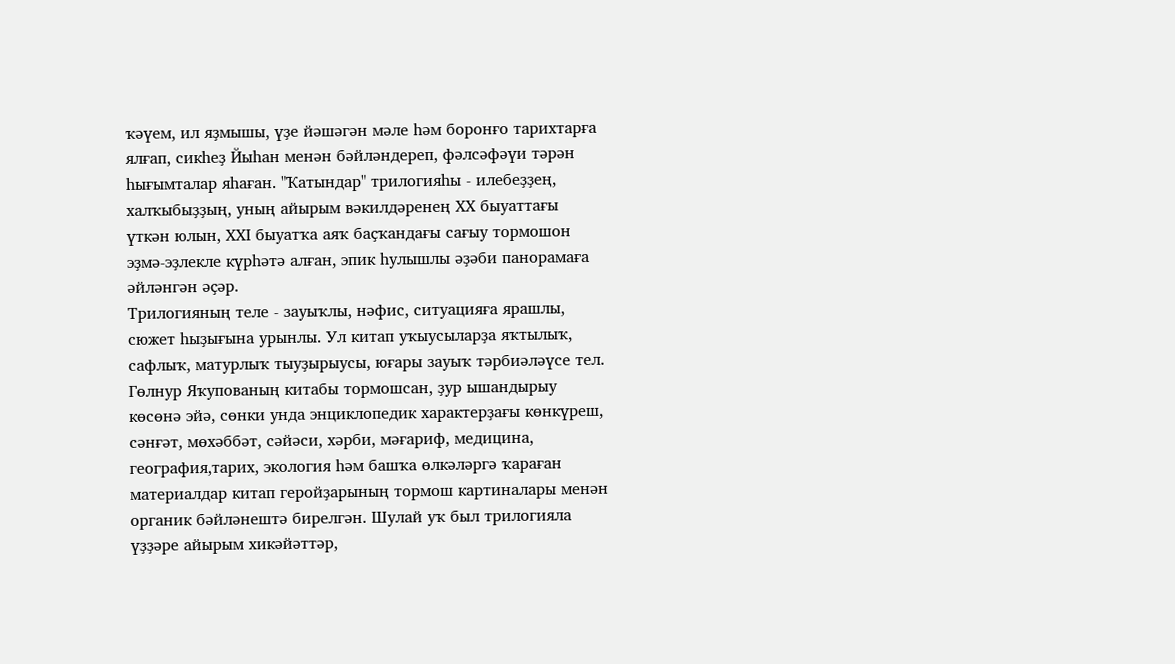ҡәүем, ил яҙмышы, үҙе йәшәгән мәле һәм боронғо тарихтарға ялғап, сикһеҙ Йыһан менән бәйләндереп, фәлсәфәүи тәрән һығымталар яһаған. "Ҡатындар" трилогияһы - илебеҙҙең, халҡыбыҙҙың, уның айырым вәкилдәренең ХХ быуаттағы үткән юлын, ХХI быуатҡа аяҡ баҫҡандағы сағыу тормошон эҙмә-эҙлекле күрһәтә алған, эпик һулышлы әҙәби панорамаға әйләнгән әҫәр.
Трилогияның теле - зауыҡлы, нәфис, ситуацияға ярашлы, сюжет һыҙығына урынлы. Ул китап уҡыусыларҙа яҡтылыҡ, сафлыҡ, матурлыҡ тыуҙырыусы, юғары зауыҡ тәрбиәләүсе тел. Гөлнур Яҡупованың китабы тормошсан, ҙур ышандырыу көсөнә эйә, сөнки унда энциклопедик характерҙағы көнкүреш, сәнғәт, мөхәббәт, сәйәси, хәрби, мәғариф, медицина, география,тарих, экология һәм башҡа өлкәләргә ҡараған материалдар китап геройҙарының тормош картиналары менән органик бәйләнештә бирелгән. Шулай уҡ был трилогияла үҙҙәре айырым хикәйәттәр,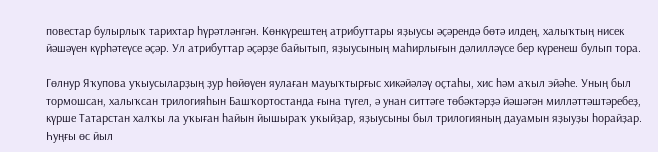повестар булырлыҡ тарихтар һүрәтләнгән. Көнкүрештең атрибуттары яҙыусы әҫәрендә бөтә илдең, халыҡтың нисек йәшәүен күрһәтеүсе әҫәр. Ул атрибуттар әҫәрҙе байытып, яҙыусының маһирлығын дәлилләүсе бер күренеш булып тора.

Гөлнур Яҡупова уҡыусыларҙың ҙур һөйөүен яулаған мауыҡтырғыс хикәйәләү оҫтаһы, хис һәм аҡыл эйәһе. Уның был тормошсан, халыҡсан трилогияһын Башҡортостанда ғына түгел, ә унан ситтәге төбәктәрҙә йәшәгән милләттәштәребеҙ, күрше Татарстан халҡы ла уҡыған һайын йышыраҡ уҡыйҙар, яҙыусыны был трилогияның дауамын яҙыуҙы һорайҙар. Һуңғы өс йыл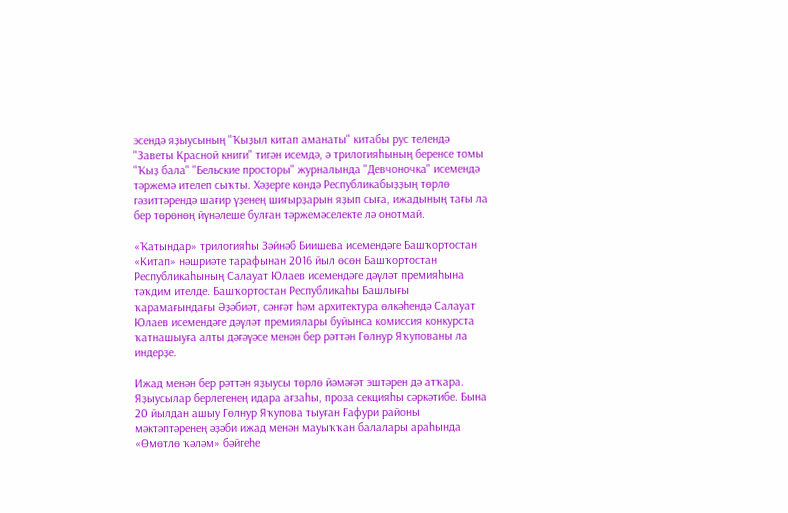эсендә яҙыусының "Ҡыҙыл китап аманаты" китабы рус телендә "Заветы Красной книги" тигән исемдә, ә трилогияһының беренсе томы "Ҡыҙ бала" "Бельские просторы" журналында "Девчоночка" исемендә тәржемә ителеп сыҡты. Хәҙерге көндә Республикабыҙҙың төрлө гәзиттәрендә шағир үҙенең шиғырҙарын яҙып сыға, ижадының тағы ла бер төрөнөң йүнәлеше булған тәржемәселекте лә онотмай.

«Ҡатындар» трилогияһы Зәйнәб Биишева исемендәге Башҡортостан «Китап» нәшриәте тарафынан 2016 йыл өсөн Башҡортостан Республикаһының Салауат Юлаев исемендәге дәүләт премияһына тәҡдим ителде. Башҡортостан Республикаһы Башлығы ҡарамағындағы Әҙәбиәт, сәнғәт һәм архитектура өлкәһендә Салауат Юлаев исемендәге дәүләт премиялары буйынса комиссия конкурста ҡатнашыуға алты дәғәүәсе менән бер рәттән Гөлнур Яҡупованы ла индерҙе.

Ижад менән бер рәттән яҙыусы төрлө йәмәғәт эштәрен дә атҡара. Яҙыусылар берлегенең идара ағзаһы, проза секцияһы сәркәтибе. Бына 20 йылдан ашыу Гөлнур Яҡупова тыуған Ғафури районы мәктәптәренең әҙәби ижад менән мауыҡҡан балалары араһында «Өмөтлө ҡәләм» бәйгеһе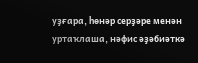уҙғара, һөнәр серҙәре менән уртаҡлаша, нәфис әҙәбиәткә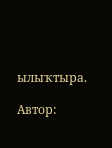ылыҡтыра.

Автор: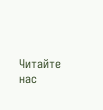Читайте нас